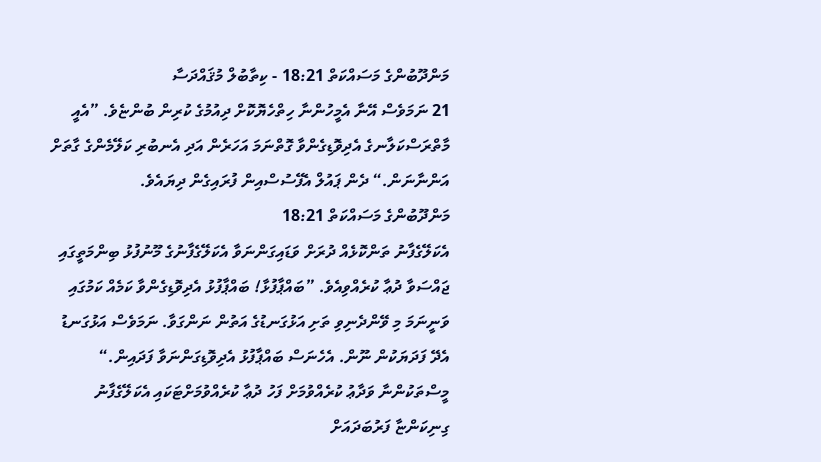މަންދޫބުންގެ މަސައްކަތް 18:21 - ކިތާބުލް މުޤައްދަސާ
21 ނަމަވެސް އޭނާ އެމީހުންނާ ހިތްހެޔޮކޮށް ދިއުމުގެ ކުރިން ބުންޏެވެ. ”އެއީ މާތްރަސްކަލާނގެ އެދިވޮޑިގެންވާ ގޮތްނަމަ އަހަރެން އަދި އެނބުރި ކަލޭމެންގެ ގާތަށް އަންނާނަން.“ ދެން ޕައުލް އެފޭސުސްއިން ފުރައިގެން ދިޔައެވެ.
މަންދޫބުންގެ މަސައްކަތް 18:21
އެކަލޭގެފާނު ތަންކޮޅެއް ދުރަށް ވަޑައިގަންނަވާ އެކަލޭގެފާނުގެ މޫނުފުޅު ބިންމަތީގައި ޖައްސަވާ ދުޢާ ކުރެއްވިއެވެ. ”ބައްޕާފުޅާ! ބައްޕާފުޅު އެދިވޮޑިގެންވާ ކަމެއް ކަމުގައި ވަނީނަމަ މި ވޭންދެނިވި ތަށި އަޅުގަނޑުގެ އަތުން ނަންގަވާ. ނަމަވެސް އަޅުގަނޑު އެދޭ ފަދަޔަކުން ނޫން. އެހެނަސް ބައްޕާފުޅު އެދިވޮޑިގަންނަވާ ފަދައިން.“
މީސްތަކުންނާ ވަދާޢު ކުރެއްވުމަށް ފަހު ދުޢާ ކުރެއްވުމަށްޓަކައި އެކަލޭގެފާނު ގިނިކަންޏާ ފަރުބަދައަށް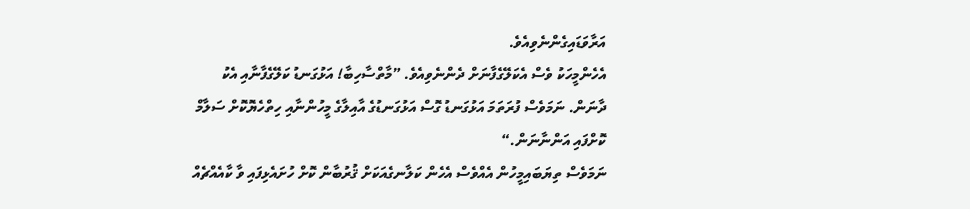އަރާވަޑައިގެންނެވިއެވެ.
އެހެންމީހަކު ވެސް އެކަލޭގެފާނަށް ދެންނެވިއެވެ. ”މާތްސާހިބާ! އަޅުގަނޑު ކަލޭގެފާނާއި އެކު ދާނަން. ނަމަވެސް ފުރަތަމަ އަޅުގަނޑު ގޮސް އަޅުގަނޑުގެ އާއިލާގެ މީހުންނާއި ހިތްހެޔޮކޮށް ސަލާމް ކޮށްފައި އަންނާނަން.“
ނަމަވެސް ތިޔަބައިމީހުން އެއްވެސް އެހެން ކަލާނގެއަކަށް ޤުރުބާން ކޮށް ހުށައެޅިފައި ވާ ކާއެއްޗެއް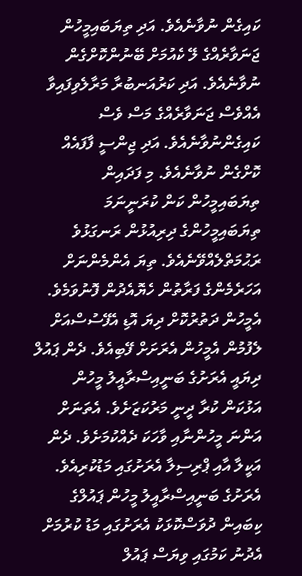ކައިގެން ނުވާނެއެވެ. އަދި ތިޔަބައިމީހުން ޖަނަވާރެއްގެ ލޭ ކެއުމަށް ބޭނުންކޮށްގެން ނުވާނެއެވެ. އަދި ކަރުއަނބުރާ މަރާލެވިފައިވާ އެއްވެސް ޖަނަވާރެއްގެ މަސް ވެސް ކައިގެންނުވާނެއެވެ. އަދި ޖިންސީ ފާފައެއް ކޮށްގެން ނުވާނެއެވެ. މި ފަދައިން ތިޔަބައިމީހުން ކަން ކުރަނީނަމަ ތިޔަބައިމީހުންގެ ދިރިއުޅުން ރަނގަޅުވެ ރަޙުމަތްލެއްވޭނެއެވެ. ތިޔަ އެންމެންނަށް އަހަރެމެންގެ ފަރާތުން ހެޔޮއެދުން ފޮނުވަމެވެ.
އެމީހުން ދަތުރުކޮށް ދިޔަ އޮޑި އެފޭސުސްއަށް ލެފުމުން އެމީހުން އެރަށަށް ފޭބިއެވެ. ދެން ޕައުލް ދިޔައީ އެރަށުގެ ބަނީއިސްރާއީލު މީހުން އަޅުކަން ކުރާ ދީނީ މަރުކަޒަށެވެ. އެތަނަށް އަންނަ މީހުންނާއި ވާހަކަ ދެއްކުމަށެވެ. ދެން އަކީލާ އާއި ޕްރިސިލާ އެރަށުގައި މަޑުކުރިއެވެ.
އެރަށުގެ ބަނީއިސްރާއީލު މީހުން ޕައުލްގެ ކިބައިން ދުވަސްކޮޅަކު އެރަށުގައި މަޑު ކުރުމަށް އެދުނު ކަމުގައި ވިޔަސް ޕައުލް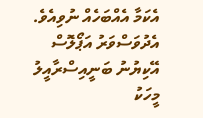އެކަމާ އެއްބަހެއް ނުވިއެވެ.
އެދުވަސްވަރު އަޕޯލޮސް އޭކިޔުނު ބަނީއިސްރާއީލު މީހަކު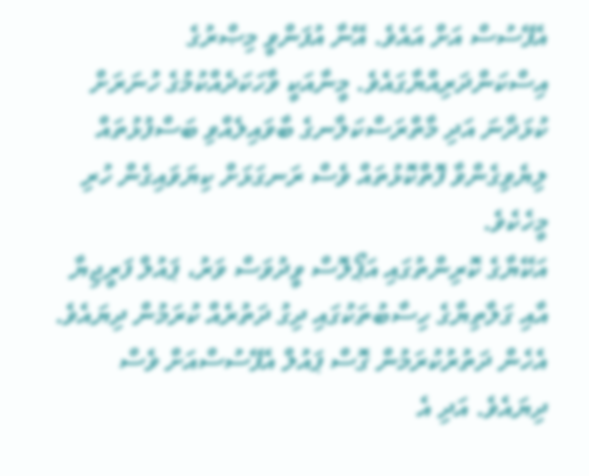އެފޭސުސް އަށް އައެވެ. އޭނާ އުފަންވީ މިޞްރުގެ އިސްކަންދަރިއްޔާގައެވެ. މީނާއަކީ ވާހަކަދެއްކުމުގެ ހުނަރަށް ކުޅަދާނަ އަދި މާތްރަސްކަލާނގެ ބާވައިލެއްވި ބަސްފުޅުތައް ލިޔެވިގެންވާ ފޮތްކޮޅުތައް ވެސް ރަނގަޅަށް ކިޔަވައިގެން ހުރި މީހެކެވެ.
އަކޭޔާގެ ކޮރިންތުގައި އަޕޯލޮސް ވީދުވަސް ވަރު، ޕައުލް ފަރީޖިޔާ އާއި ގަލާތިޔާގެ ހިސާބުތަކުގައި ދިގު ދަތުރެއް ކުރަމުން ދިޔައެވެ. އެހެން ދަތުރުކުރަމުން ގޮސް ޕައުލް އެފޭސުސްއަށް ވެސް ދިޔައެވެ. އަދި އެ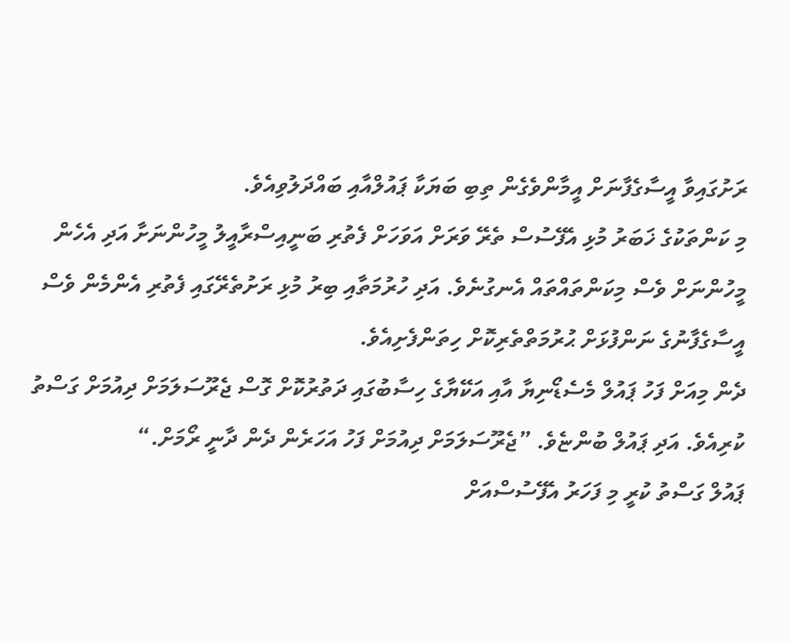ރަށުގައިވާ އީސާގެފާނަށް އީމާންވެގެން ތިބި ބަޔަކާ ޕައުލްއާއި ބައްދަލުވިއެވެ.
މި ކަންތަކުގެ ޚަބަރު މުޅި އެފޭސުސް ތެރޭ ވަރަށް އަވަހަށް ފެތުރި ބަނީއިސްރާއީލު މީހުންނަށާ އަދި އެހެން މީހުންނަށް ވެސް މިކަންތައްތައް އެނގުނެވެ. އަދި ހުރުމަތާއި ބިރު މުޅި ރަށުތެރޭގައި ފެތުރި އެންމެން ވެސް އީސާގެފާނުގެ ނަންފުޅަށް ޙުރުމަތްތެރިކޮށް ހިތަންފެށިއެވެ.
ދެން މިއަށް ފަހު ޕައުލް މެސެޑޯނިޔާ އާއި އަކޭޔާގެ ހިސާބުގައި ދަތުރުކޮށް ގޮސް ޖެރޫސަލަމަށް ދިއުމަށް ގަސްތު ކުރިއެވެ. އަދި ޕައުލް ބުންޏެވެ. ”ޖެރޫސަލަމަށް ދިއުމަށް ފަހު އަހަރެން ދެން ދާނީ ރޯމަށް.“
ޕައުލް ގަސްތު ކުރީ މި ފަހަރު އެފޭސުސްއަށް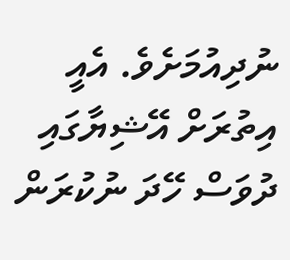ނުދިއުމަށެވެ. އެއީ އިތުރަށް އޭޝިޔާގައި ދުވަސް ހޭދަ ނުކުރަން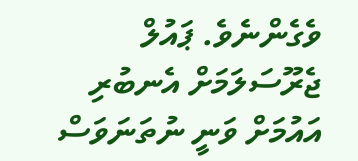ވެގެންނެވެ. ޕައުލް ޖެރޫސަލަމަށް އެނބުރި އައުމަށް ވަނީ ނުތަނަވަސް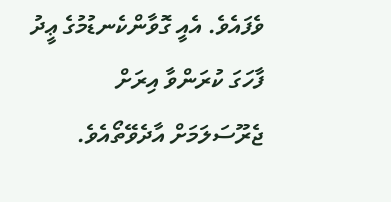ވެފައެވެ. އެއީ ގޮވާންކެނޑުމުގެ ޢީދު ފާހަގަ ކުރަންވާ އިރަށް ޖެރޫސަލަމަށް އާދެވޭތޯއެވެ.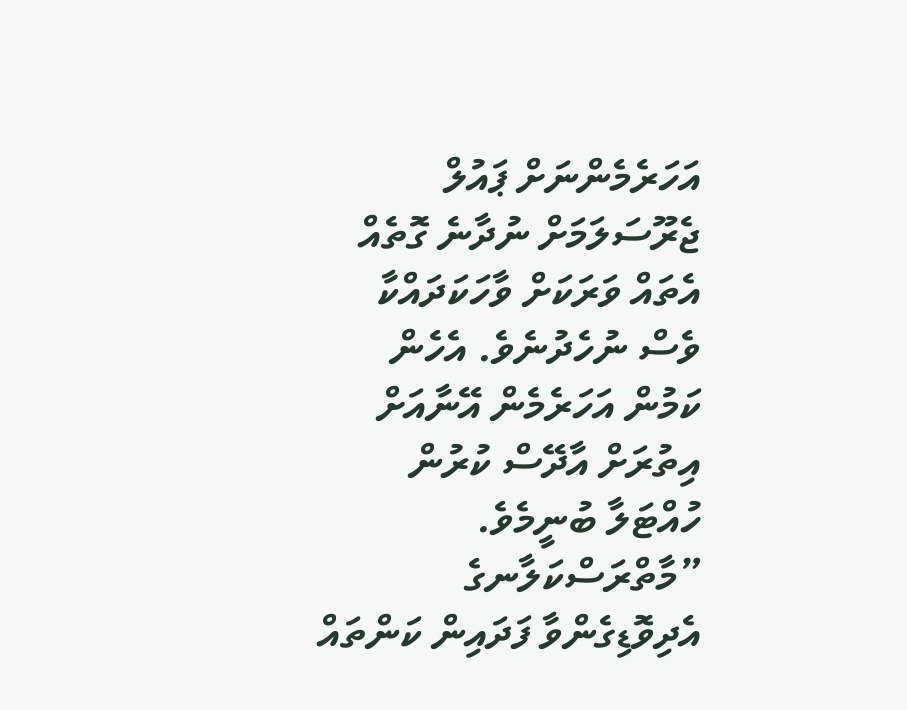އަހަރެމެންނަށް ޕައުލް ޖެރޫސަލަމަށް ނުދާނެ ގޮތެއް އެތައް ވަރަކަށް ވާހަކަދައްކާ ވެސް ނުހެދުނެވެ. އެހެން ކަމުން އަހަރެމެން އޭނާއަށް އިތުރަށް އާދޭސް ކުރުން ހުއްޓަލާ ބުނީމެވެ. ”މާތްރަސްކަލާނގެ އެދިވޮޑިގެންވާ ފަދައިން ކަންތައް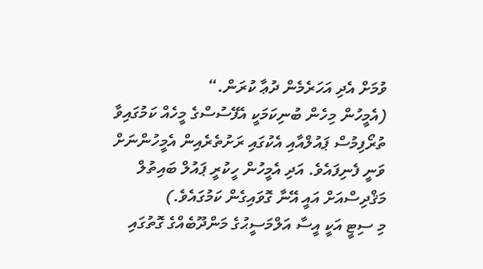ވުމަށް އެދި އަހަރެމެން ދުޢާ ކުރަން.“
(އެމީހުން މިހެން ބުނިކަމަކީ އެފޭސުސްގެ މީހެއް ކަމުގައިވާ ތުރޯފިމުސް ޕައުލްއާއި އެކުގައި ރަށުތެރެއިން އެމީހުންނަށް ވަނީ ފެނިފައެވެ. އަދި އެމީހުން ހީކުރީ ޕައުލް ބައިތުލް މަޤްދިސްއަށް އައީ އޭނާ ގޮވައިގެން ކަމުގައެވެ.)
މި ސިޓީ އަކީ އީސާ އަލްމަސީޙުގެ މަންދޫބެއްގެ ގޮތުގައި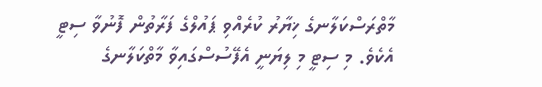މާތްރަސްކަލާނގެ ޚިޔާރު ކުރެއްވި ޕައުލްގެ ފަރާތުން ފޮނުވާ ސިޓީ އެކެވެ. މި ސިޓީ މި ލިޔަނީ އެފޭސުސްގައިވާ މާތްކަލާނގެ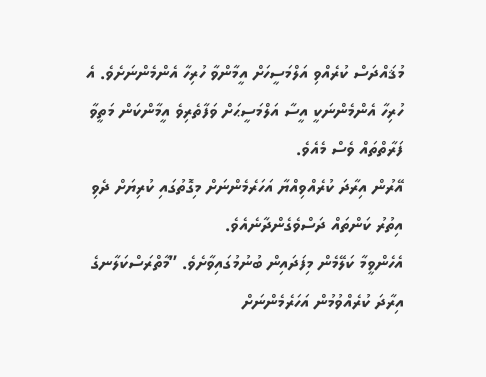މުޤައްދަސް ކުރެއްވި އަލްމަސީހަށް އީމާންވާ ހުރިހާ އެންމެންނަށެވެ. އެ ހުރިހާ އެންމެންނަކީ އީސާ އަލްމަސީޙަށް ވަފާތެރިވެ އީމާންކަން މަތީވާ ފަރާތްތައް ވެސް މެއެވެ.
އޭރުން އިރާދަ ކުރެއްވިއްޔާ އަހަރެމެންނަށް މިގޮތުގައި ކުރިޔަށް ދެވި އިތުރު ކަންތައް ދަސްވެގެންދާނެއެވެ.
އެހެންވީމާ ކަލޭމެން މިފަދައިން ބުނުމުގައިވާށެވެ. ”މާތްރަސްކަލާނގެ އިރާދަ ކުރެއްވުމުން އަހަރެމެންނަށް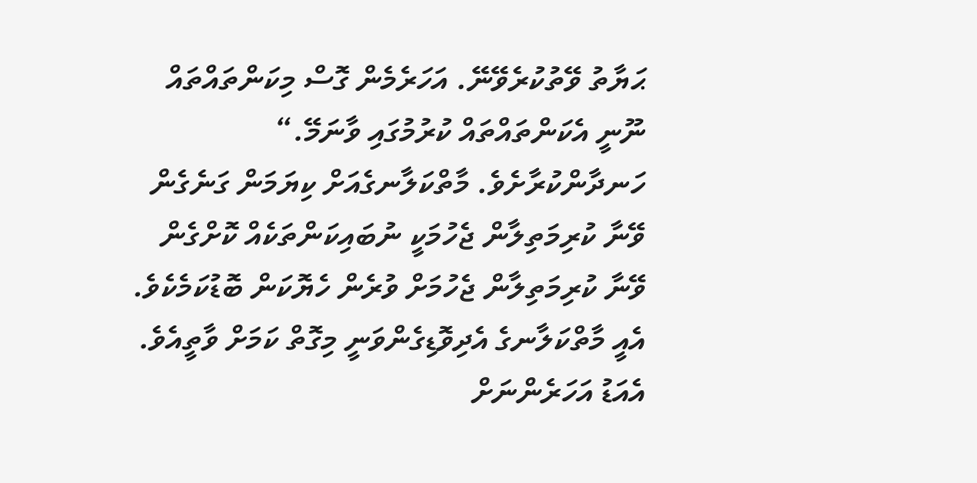ޙަޔާތު ވޭތުކުރެވޭނޭ. އަހަރެމެން ގޮސް މިކަންތައްތައް ނޫނީ އެކަންތައްތައް ކުރުމުގައި ވާނަމޭ.“
ހަނދާންކުރާށެވެ. މާތްކަލާނގެއަށް ކިޔަމަން ގަނެގެން ވޭނާ ކުރިމަތިލާން ޖެހުމަކީ ނުބައިކަންތަކެއް ކޮށްގެން ވޭނާ ކުރިމަތިލާން ޖެހުމަށް ވުރެން ހެޔޮކަން ބޮޑުކަމެކެވެ. އެއީ މާތްކަލާނގެ އެދިވޮޑިގެންވަނީ މިގޮތް ކަމަށް ވާތީއެވެ.
އެއަޑު އަހަރެންނަށް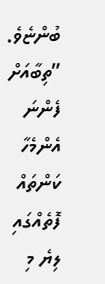ބުންޏެވެ. ”ތިބާއަށް ފެންނަ އެންމެހާ ކަންތައް ފޮތެއްގައި ލިޔެ މި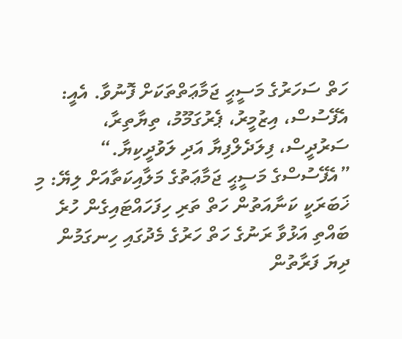ހަތް ސަހަރުގެ މަސީޙީ ޖަމާޢަތްތަކަށް ފޮނުވާ. އެއީ: އެފޭސުސް، އިޒުމީރު، ޕެރުގަމޫމު، ތިޔާތިރާ، ސަރުދީސް، ފިލަދެލްފިޔާ އަދި ލަވުދީކިޔާ.“
”އެފޭސުސްގެ މަސީޙީ ޖަމާޢަތުގެ މަލާއިކަތާއަށް ލިޔޭ: މި ޚަބަރަކީ ކަނާއަތުން ހަތް ތަރި ހިފަހައްޓައިގެން ހުރެ ބައްތި އަޅުވާ ރަނުގެ ހަތް ހަރުގެ މެދުގައި ހިނގަމުން ދިޔަ ފަރާތުން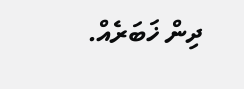ދިން ޚަބަރެއް.